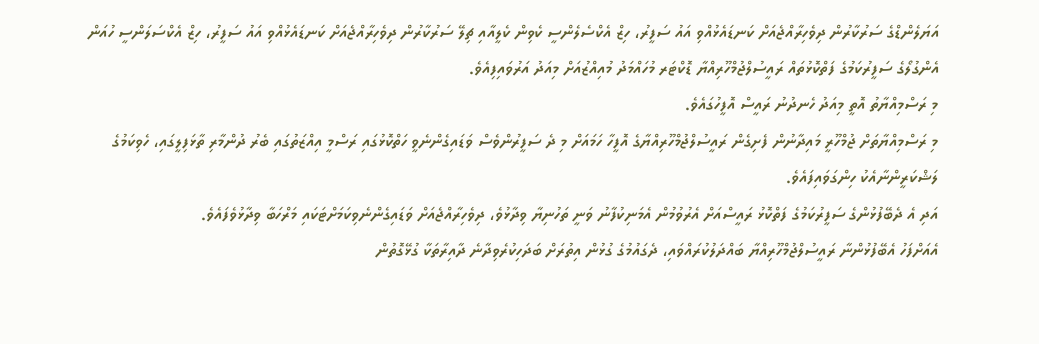އަޔަލެންޑްގެ ސަރުކާރުން ދިވެހިރާއްޖެއަށް ކަނޑައެޅުއްވި އައު ސަފީރު، ހިޒް އެކްސެލެންސީ ކެވިން ކެލީއާއި ޗިލޭ ސަރުކާރުން ދިވެހިރާއްޖެއަށް ކަނޑައެޅުއްވި އައު ސަފީރު، ހިޒް އެކްސަލަންސީ ހުއަން އެންގުލޯގެ ސަފީރުކަމުގެ ފަތްކޮޅުތައް ރައީސުލްޖުމްހޫރިއްޔާ ޑޮކްޓަރ މުހައްމަދު މުއިއްޒުއަށް މިއަދު އަރުވައިފިއެވެ.
މި ރަސްމިއްޔާތު އޮތީ މިއަދު ހެނދުނު ރައީސް އޮފީހުގައެވެ.
މި ރަސްމިއްޔާތަށް ޖުމްހޫރީ މައިދާނުން ފެށިގެން ރައީސުލްޖުމްހޫރިއްޔާގެ އޮފީހާ ހަމައަށް މި ދެ ސަފީރުންވެސް ވަޑައިގެންނެވީ ހަތްކޮޅުގައި ރަސްމީ އިއްޒަތުގައި ބެރު ދުންމާރި ތާޅަފިލީގައި، ހެވިކަމުގެ ލަޝްކަރީންނާއެކު ހިންގަވައިފައެވެ.
އަދި އެ ދެބޭފުޅުންގެ ސަފީރުކަމުގެ ފަތްކޮޅު ރައީސްއަށް އެރުވުމުން އެމަނިކުފާނު ވަނީ ތަހުނިޔާ ވިދާޅުވެ، ދިވެހިރާއްޖެއަށް ވަޑައިގެންނެވިކަމަށްޓަކައި މަރްހަބާ ވިދާޅުވެފައެވެ.
އެއަށްފަހު އެބޭފުޅުންނާ ރައީސުލްޖުމްހޫރިއްޔާ ބައްދަލުކުރައްވައި، ދެގައުމުގެ ގުޅުން އިތުރަށް ބަދަހިކުރެވިދާނެ ދާއިރާތަކާ ގުޅޭގޮތުން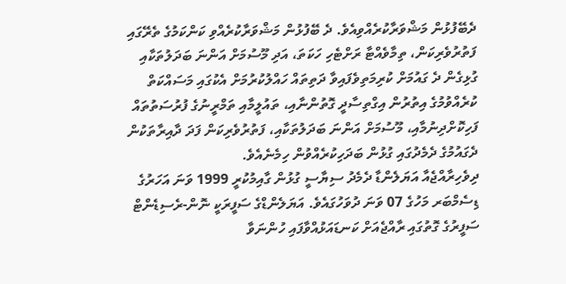ދެބޭފުޅުން މަޝްވަރާކުރެއްވިއެވެ. ދެ ބޭފުޅުން މަޝްވަރާކުރެއްވި ކަންކަމުގެ ތެރޭގައި ފަތުރުވެރިކަން، ތިމާވެއްޓާ ރަށްޓެހި ހަކަތަ، އަދި މޫސުމަށް އަންނަ ބަދަލުތަކާއި ގުޅިގެން ދެ ގައުމަށް ކުރިމަތިވެފައިވާ ދަތިތައް ހައްލުކުރުމަށް އެކުގައި މަސައްކަތް ކުރެއްވުމުގެ އިތުރުން އިގްތިސާދީ ގޮތުންނާއި، ތައުލީމާއި ތަމްރީނުގެ ފުރުސަތުތައް ފަހިކޮށްދިނުމާއި، މޫސުމަށް އަންނަ ބަދަލުތަކާއި، ފަތުރުވެރިކަން ފަދަ ދާއިރާތަކުން ދެގައުމުގެ ދެމެދުގައި ގުޅުން ބަދަހިކުރެއްވުން ހިމެނެއެވެ.
ދިވެހިރާއްޖެއާ އަޔަލެންޑާ ދެމެދު ސިޔާސީ ގުޅުން ގާއިމުކުރީ 1999 ވަނަ އަހަރުގެ ޑިސެމްބަރ މަހުގެ 07 ވަނަ ދުވަހުގައެވެ. އަޔަލެންޑްގެ ސަފީރަކީ ނޮން-ރެސިޑެންޓް ސަފީރުގެ ގޮތުގައި ރާއްޖެއަށް ކަނޑައަޅުއްވާފައި ހުންނަވާ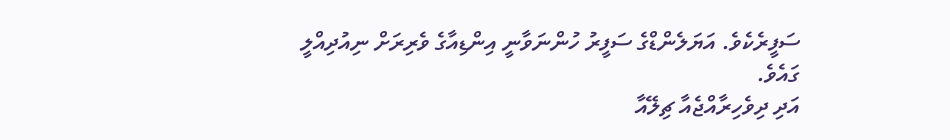ސަފީރެކެވެ. އަޔަލެންޑްގެ ސަފީރު ހުންނަވާނީ އިންޑިއާގެ ވެރިރަށް ނިއުދިއްލީ ގައެވެ.
އަދި ދިވެހިރާއްޖެއާ ޗިލޭއާ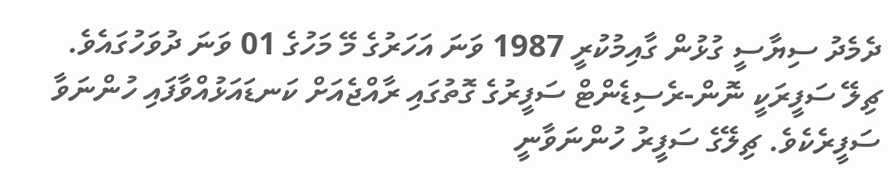ދެމެދު ސިޔާސީ ގުޅުން ގާއިމުކުރީ 1987 ވަނަ އަހަރުގެ މޭ މަހުގެ 01 ވަނަ ދުވަހުގައެވެ. ޗިލޭ ސަފީރަކީ ނޮން-ރެސިޑެންޓް ސަފީރުގެ ގޮތުގައި ރާއްޖެއަށް ކަނޑައަޅުއްވާފައި ހުންނަވާ ސަފީރެކެވެ. ޗިލޭގެ ސަފީރު ހުންނަވާނީ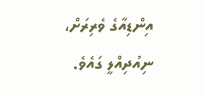އިންޑިއާގެ ވެރިރަށް، ނިއުދިއްލީ ގައެވެ.